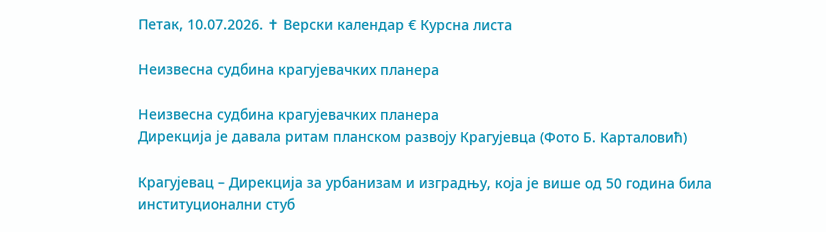Петак, 10.07.2026. ✝ Верски календар € Курсна листа

Неизвесна судбина крагујевачких планера

Неизвесна судбина крагујевачких планера
Дирекција је давала ритам планском развоју Крагујевца (Фото Б. Карталовић)

Крагујевац – Дирекција за урбанизам и изградњу, која је више од 50 година била институционални стуб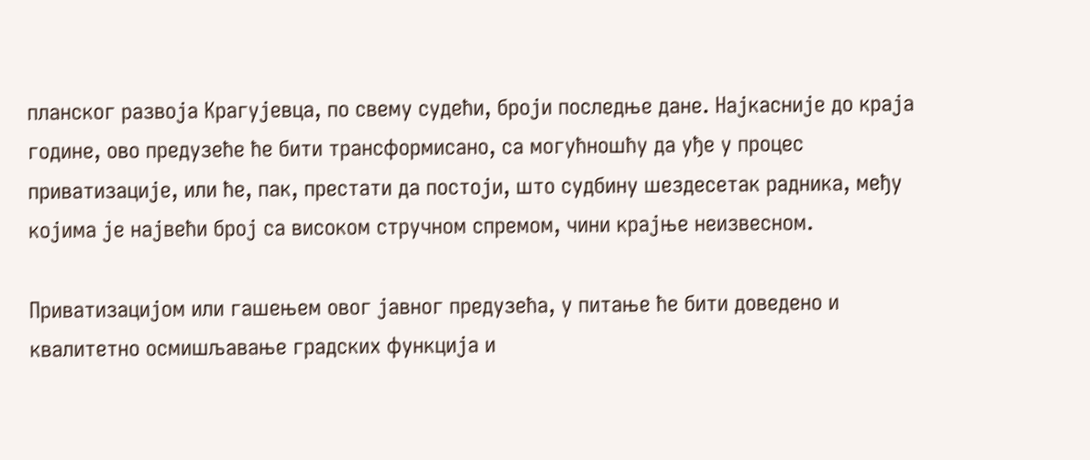планског развоја Крагујевца, по свему судећи, броји последње дане. Најкасније до краја године, ово предузеће ће бити трансформисано, са могућношћу да уђе у процес приватизације, или ће, пак, престати да постоји, што судбину шездесетак радника, међу којима је највећи број са високом стручном спремом, чини крајње неизвесном.

Приватизацијом или гашењем овог јавног предузећа, у питање ће бити доведено и квалитетно осмишљавање градских функција и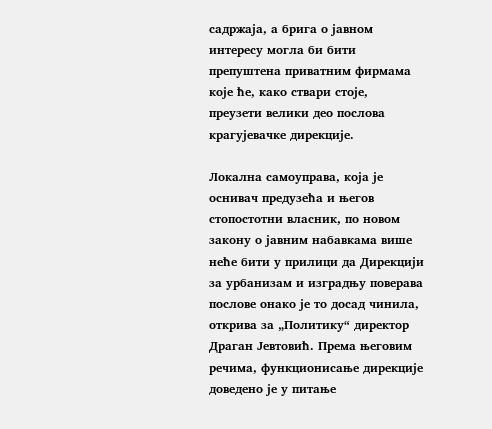садржаја, а брига о јавном интересу могла би бити препуштена приватним фирмама које ће, како ствари стоје, преузети велики део послова крагујевачке дирекције.

Локална самоуправа, која је оснивач предузећа и његов стопостотни власник, по новом закону о јавним набавкама више неће бити у прилици да Дирекцији за урбанизам и изградњу поверава послове онако је то досад чинила, открива за „Политику“ директор Драган Јевтовић. Према његовим речима, функционисање дирекције доведено је у питање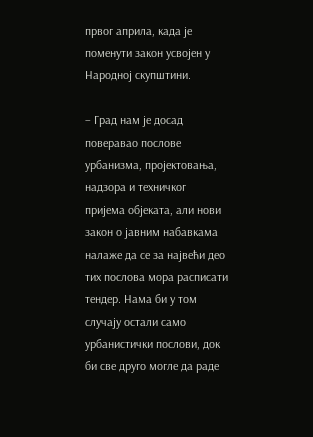првог априла, када је поменути закон усвојен у Народној скупштини.

– Град нам је досад поверавао послове урбанизма, пројектовања, надзора и техничког пријема објеката, али нови закон о јавним набавкама налаже да се за највећи део тих послова мора расписати тендер. Нама би у том случају остали само урбанистички послови, док би све друго могле да раде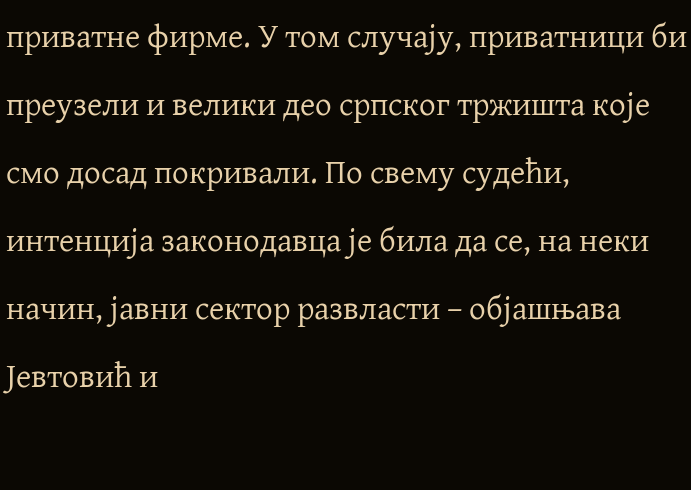приватне фирме. У том случају, приватници би преузели и велики део српског тржишта које смо досад покривали. По свему судећи, интенција законодавца је била да се, на неки начин, јавни сектор развласти – објашњава Јевтовић и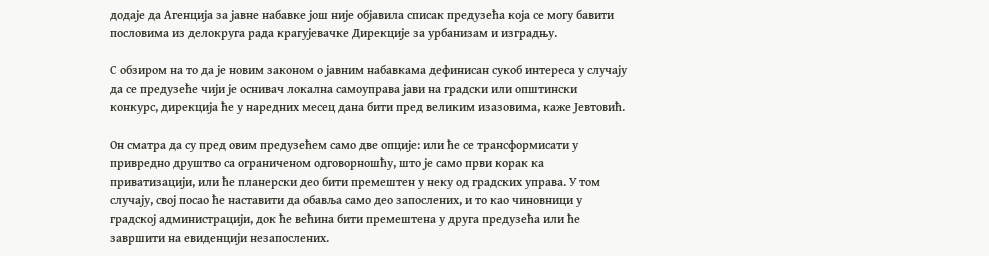додаје да Агенција за јавне набавке још није објавила списак предузећа која се могу бавити пословима из делокруга рада крагујевачке Дирекције за урбанизам и изградњу.

С обзиром на то да је новим законом о јавним набавкама дефинисан сукоб интереса у случају да се предузеће чији је оснивач локална самоуправа јави на градски или општински конкурс, дирекција ће у наредних месец дана бити пред великим изазовима, каже Јевтовић.

Он сматра да су пред овим предузећем само две опције: или ће се трансформисати у привредно друштво са ограниченом одговорношћу, што је само први корак ка приватизацији, или ће планерски део бити премештен у неку од градских управа. У том случају, свој посао ће наставити да обавља само део запослених, и то као чиновници у градској администрацији, док ће већина бити премештена у друга предузећа или ће завршити на евиденцији незапослених.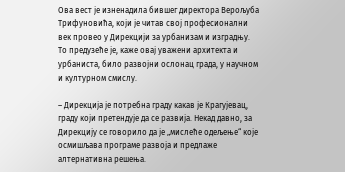Ова вест је изненадила бившег директора Верољуба Трифуновића, који је читав свој професионални век провео у Дирекцији за урбанизам и изградњу. То предузеће је, каже овај уважени архитекта и урбаниста, било развојни ослонац града, у научном и културном смислу.

– Дирекција је потребна граду какав је Крагујевац, граду који претендује да се развија. Некад давно, за Дирекцију се говорило да је „мислеће одељење“ које осмишљава програме развоја и предлаже алтернативна решења.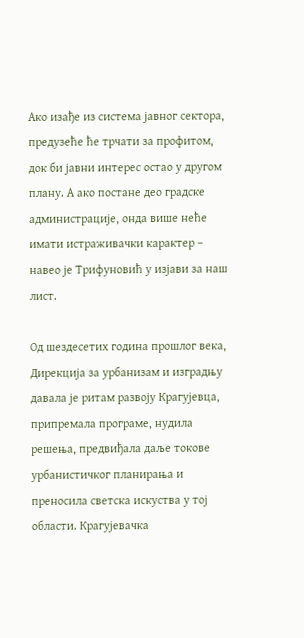Ако изађе из система јавног сектора, предузеће ће трчати за профитом, док би јавни интерес остао у другом плану. А ако постане део градске администрације, онда више неће имати истраживачки карактер – навео је Трифуновић у изјави за наш лист.

Од шездесетих година прошлог века, Дирекција за урбанизам и изградњу давала је ритам развоју Крагујевца, припремала програме, нудила решења, предвиђала даље токове урбанистичког планирања и преносила светска искуства у тој области. Крагујевачка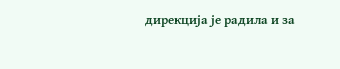дирекција је радила и за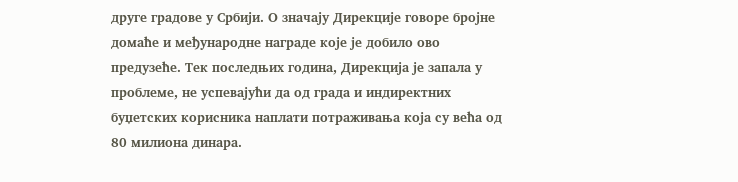друге градове у Србији. О значају Дирекције говоре бројне домаће и међународне награде које је добило ово предузеће. Тек последњих година, Дирекција је запала у проблеме, не успевајући да од града и индиректних буџетских корисника наплати потраживања која су већа од 80 милиона динара.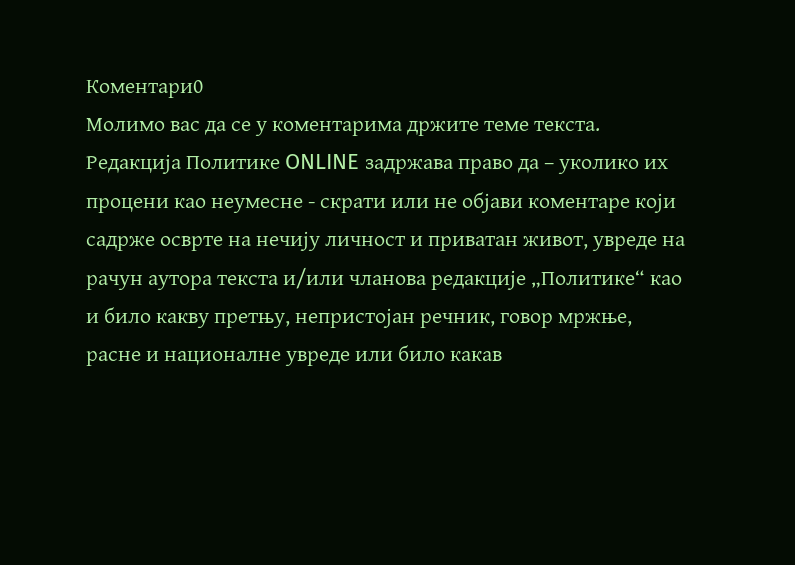Коментари0
Молимо вас да се у коментарима држите теме текста. Редакција Политике ONLINE задржава право да – уколико их процени као неумесне - скрати или не објави коментаре који садрже осврте на нечију личност и приватан живот, увреде на рачун аутора текста и/или чланова редакције „Политике“ као и било какву претњу, непристојан речник, говор мржње, расне и националне увреде или било какав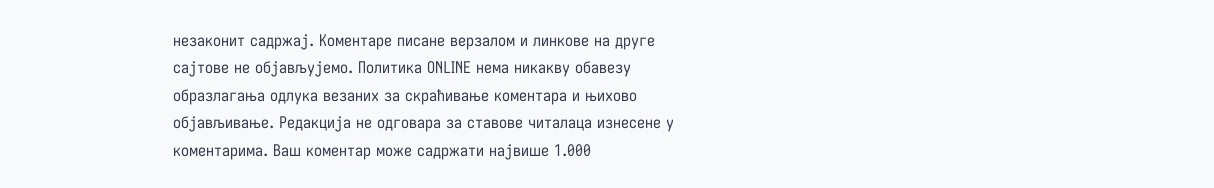незаконит садржај. Коментаре писане верзалом и линкове на друге сајтове не објављујемо. Политика ONLINE нема никакву обавезу образлагања одлука везаних за скраћивање коментара и њихово објављивање. Редакција не одговара за ставове читалаца изнесене у коментарима. Ваш коментар може садржати највише 1.000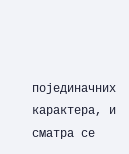појединачних карактера, и сматра се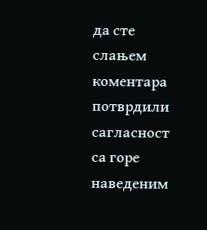да сте слањем коментара потврдили сагласност са горе наведеним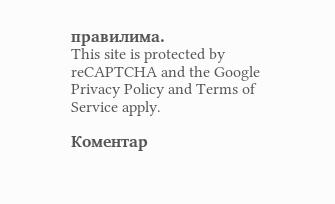правилима.
This site is protected by reCAPTCHA and the Google Privacy Policy and Terms of Service apply.

Комeнтар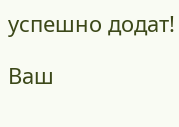успeшно додат!

Ваш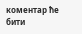комeнтар ћe бити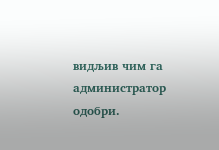видљив чим га администратор одобри.